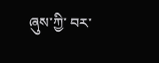ཞུས་ཀྱི་ བར་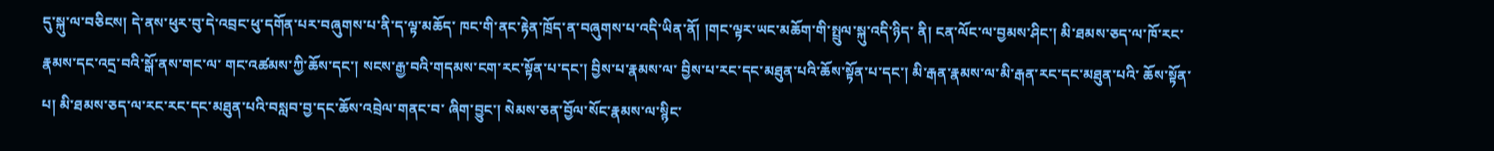དུ་སྐུ་ལ་བཅིངས། དེ་ནས་ཕུར་བུ་དེ་འབྲང་ཕུ་དགོན་པར་བཞུགས་པ་ནི་ད་ལྟ་མཆོད་ ཁང་གི་ནང་རྟེན་ཁྲོད་ན་བཞུགས་པ་འདི་ཡིན་ནོ། །གང་ལྟར་ཡང་མཆོག་གི་སྤྲུལ་སྐུ་འདི་ཉིད་ ནི། ངན་ལོང་ལ་བྱམས་ཤིང་། མི་ཐམས་ཅད་ལ་ཁོ་རང་རྣམས་དང་འདྲ་བའི་སྒོ་ནས་གང་ལ་ གང་འཚམས་ཀྱི་ཆོས་དང་། སངས་རྒྱ་བའི་གདམས་ངག་རང་སྟོན་པ་དང་། བྱིས་པ་རྣམས་ལ་ བྱིས་པ་རང་དང་མཐུན་པའི་ཆོས་སྟོན་པ་དང་། མི་རྒན་རྣམས་ལ་མི་རྒན་རང་དང་མཐུན་པའི་ ཆོས་སྟོན་པ། མི་ཐམས་ཅད་ལ་རང་རང་དང་མཐུན་པའི་བསླབ་བྱ་དང་ཆོས་འབྲེལ་གནང་བ་ ཞིག་བྱུང་། སེམས་ཅན་བྱོལ་སོང་རྣམས་ལ་སྙིང་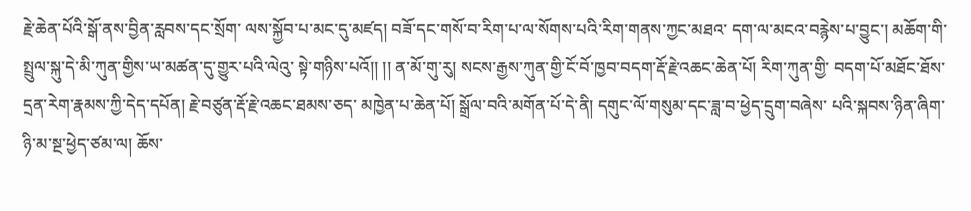རྗེ་ཆེན་པོའི་སྒོ་ནས་བྱིན་རླབས་དང་སྲོག་ ལས་སྐྱོབ་པ་མང་དུ་མཛད། བཟོ་དང་གསོ་བ་རིག་པ་ལ་སོགས་པའི་རིག་གནས་ཀྱང་མཐའ་ དག་ལ་མངའ་བརྙེས་པ་བྱུང་། མཆོག་གི་སྤྲུལ་སྐུ་དེ་མི་ཀུན་གྱིས་ཡ་མཚན་དུ་གྱུར་པའི་ལེའུ་ སྟེ་གཉིས་པའོ།། །། ན་མོ་གུ་རུ། སངས་རྒྱས་ཀུན་གྱི་ངོ་བོ་ཁྱབ་བདག་རྡོ་རྗེ་འཆང་ཆེན་པོ། རིག་ཀུན་གྱི་ བདག་པོ་མཐོང་ཐོས་དྲན་རེག་རྣམས་ཀྱི་དེད་དཔོན། རྗེ་བཙུན་རྡོ་རྗེ་འཆང་ཐམས་ཅད་ མཁྱེན་པ་ཆེན་པོ། སྒྲོལ་བའི་མགོན་པོ་དེ་ནི། དགུང་ལོ་གསུམ་དང་ཟླ་བ་ཕྱེད་དྲུག་བཞེས་ པའི་སྐབས་ཉིན་ཞིག་ཉི་མ་སྔ་ཕྱེད་ཙམ་ལ། ཆོས་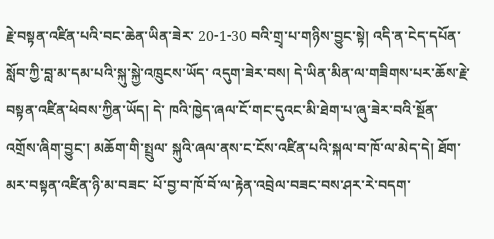རྗེ་བསྟན་འཛིན་པའི་བང་ཆེན་ཡིན་ཟེར་ 20-1-30 བའི་གྲྭ་པ་གཉིས་བྱུང་སྟེ། འདི་ན་ངེད་དཔོན་སློབ་ཀྱི་བླ་མ་དམ་པའི་སྐུ་སྐྱེ་འཁྲུངས་ཡོད་ འདུག་ཟེར་བས། དེ་ཡིན་མིན་ལ་གཟིགས་པར་ཆོས་རྗེ་བསྟན་འཛིན་ཕེབས་ཀྱིན་ཡོད། དེ་ ཁའི་ཁྱེད་ཞལ་ངོ་གང་དུའང་མི་ཐེག་པ་ཞུ་ཟེར་བའི་སྔོན་འགྲོས་ཞིག་བྱུང་། མཆོག་གི་སྤྲུལ་ སྐུའི་ཞལ་ནས་ང་ངོས་འཛིན་པའི་སྐལ་བ་ཁོ་ལ་མེད་དེ། ཐོག་མར་བསྟན་འཛིན་ཉི་མ་བཟང་ པོ་བྱ་བ་ཁོ་བོ་ལ་རྟེན་འབྲེལ་བཟང་བས་ཤར་རེ་བདག་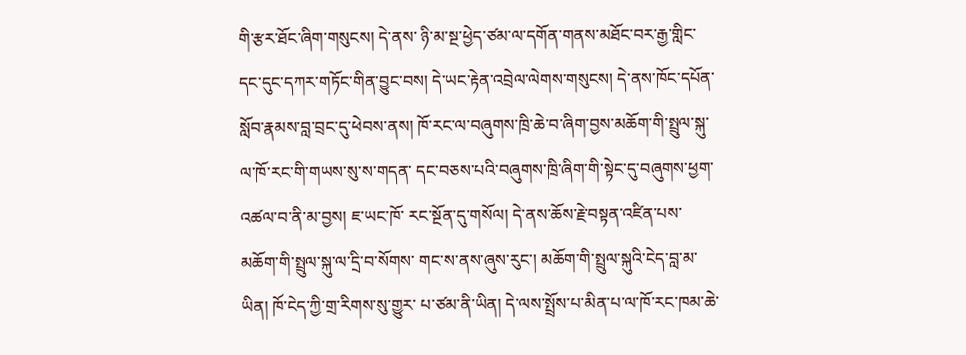གི་རྩར་ཐོང་ཞིག་གསུངས། དེ་ནས་ ཉི་མ་སྔ་ཕྱེད་ཙམ་ལ་དགོན་གནས་མཐོང་བར་རྒྱ་གླིང་དང་དུང་དཀར་གཏོང་གིན་བྱུང་བས། དེ་ཡང་རྟེན་འབྲེལ་ལེགས་གསུངས། དེ་ནས་ཁོང་དཔོན་སློབ་རྣམས་བླ་བྲང་དུ་ཕེབས་ནས། ཁོ་རང་ལ་བཞུགས་ཁྲི་ཆེ་བ་ཞིག་བྱས་མཆོག་གི་སྤྲུལ་སྐུ་ལ་ཁོ་རང་གི་གཡས་སུ་ས་གདན་ དང་བཅས་པའི་བཞུགས་ཁྲི་ཞིག་གི་སྟེང་དུ་བཞུགས་ཕྱག་འཚལ་བ་ནི་མ་བྱས། ཇ་ཡང་ཁོ་ རང་སྔོན་དུ་གསོལ། དེ་ནས་ཆོས་རྗེ་བསྟན་འཛིན་པས་མཆོག་གི་སྤྲུལ་སྐུ་ལ་དྲི་བ་སོགས་ གང་ས་ནས་ཞུས་རུང་། མཆོག་གི་སྤྲུལ་སྐུའི་ངེད་བླ་མ་ཡིན། ཁོ་ངེད་ཀྱི་གྲ་རིགས་སུ་གྱུར་ པ་ཙམ་ནི་ཡིན། དེ་ལས་སྤྲོས་པ་མིན་པ་ལ་ཁོ་རང་ཁམ་ཆེ་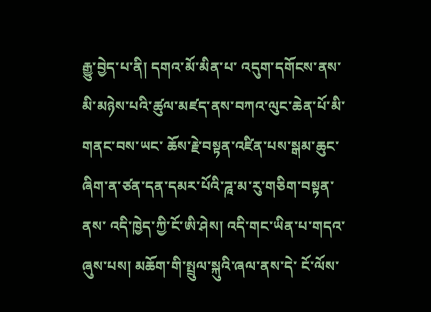རྒྱུ་བྱེད་པ་ནི། དགའ་མོ་མིན་པ་ འདུག་དགོངས་ནས་མི་མཉེས་པའི་ཚུལ་མཛད་ནས་བཀའ་ལུང་ཆེན་པོ་མི་གནང་བས་ཡང་ ཆོས་རྗེ་བསྟན་འཛིན་པས་སྒམ་ཆུང་ཞིག་ན་ཙན་དན་དམར་པོའི་ཌཱ་མ་རུ་གཅིག་བསྟན་ནས་ འདི་ཁྱེད་ཀྱི་ངོ་ཨི་ཤེས། འདི་གང་ཡིན་པ་གདའ་ཞུས་པས། མཆོག་གི་སྤྲུལ་སྐུའི་ཞལ་ནས་དེ་ ངོ་ལོས་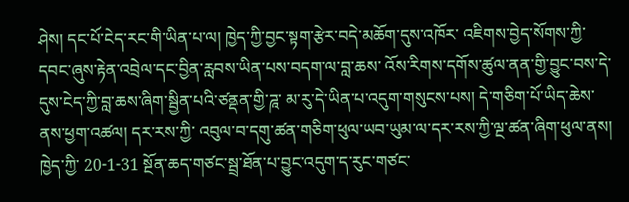ཤེས། དང་པོ་ངེད་རང་གི་ཡིན་པ་ལ། ཁྱེད་ཀྱི་བྱང་སྟག་རྩེར་བདེ་མཆོག་དུས་འཁོར་ འཇིགས་བྱེད་སོགས་ཀྱི་དབང་ཞུས་རྟེན་འབྲེལ་དང་བྱིན་རླབས་ཡིན་པས་བདག་ལ་བླ་ཆས་ འོས་རིགས་དགོས་ཚུལ་ནན་གྱི་བྱུང་བས་དེ་དུས་ངེད་ཀྱི་བླ་ཆས་ཞིག་སྦྱིན་པའི་ཙནྡན་གྱི་ཌཱ་ མ་རུ་དེ་ཡིན་པ་འདུག་གསུངས་པས། དེ་གཅིག་པོ་ཡིད་ཆེས་ནས་ཕྱག་འཚལ། དར་རས་ཀྱི་ འབུལ་བ་དགུ་ཚན་གཅིག་ཕུལ་ཡབ་ཡུམ་ལ་དར་རས་ཀྱི་ལྔ་ཚན་ཞིག་ཕུལ་ནས། ཁྱེད་ཀྱི་ 20-1-31 སྔོན་ཆད་གཙང་སྦྲ་ཐོན་པ་བྱུང་འདུག་ད་རུང་གཙང་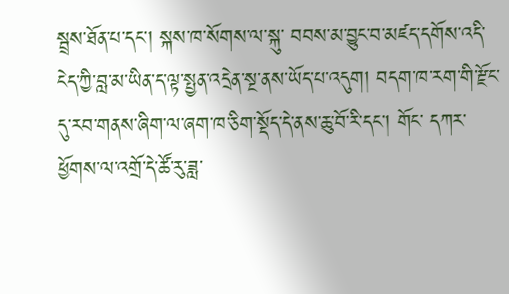སྦྲས་ཐོན་པ་དང་། སྐས་ཁ་སོགས་ལ་སྐུ་ བབས་མ་བྱུང་བ་མཛད་དགོས་འདི་ངེད་ཀྱི་བླ་མ་ཡིན་ད་ལྟ་སྤྱན་འདྲེན་སྔ་ནས་ཡོད་པ་འདུག། བདག་ཁ་རག་གི་རྫོང་དུ་རབ་གནས་ཞིག་ལ་ཞག་ཁ་ཅིག་སྡོད་དེ་ནས་ཆུ་བོ་རི་དང་། གོང་ དཀར་ཕྱོགས་ལ་འགྲོ་དེ་ཚོ་རུ་ཟླ་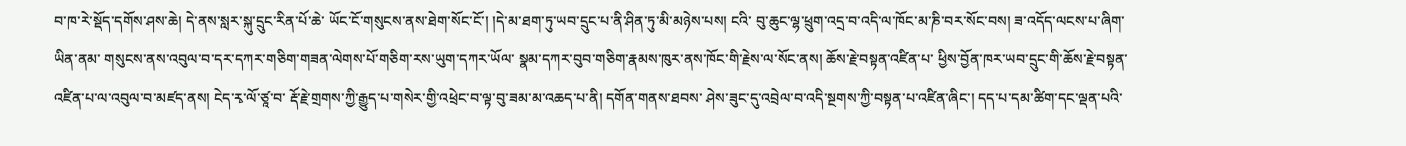བ་ཁ་རེ་སྡོད་དགོས་ཤས་ཆེ། དེ་ནས་སླར་སྐུ་དྲུང་རིན་པོ་ཆེ་ ཡོང་ངོ་གསུངས་ནས་ཐེག་སོང་ངོ་། །དེ་མ་ཐག་ཏུ་ཡབ་དྲུང་པ་ནི་ཤིན་ཏུ་མི་མཉེས་པས། ངའི་ བུ་ཆུང་ལྷ་ཕྲུག་འདྲ་བ་འདི་ལ་ཁོང་མ་ཎི་བར་སོང་བས། ཟ་འདོད་ལངས་པ་ཞིག་ཡིན་ནམ་ གསུངས་ནས་འབུལ་བ་དར་དཀར་གཅིག་གཟན་ལེགས་པོ་གཅིག་རས་ཡུག་དཀར་ཡོལ་ སྣམ་དཀར་བུབ་གཅིག་རྣམས་ཁུར་ནས་ཁོང་གི་རྗེས་ལ་སོང་ནས། ཆོས་རྗེ་བསྟན་འཛིན་པ་ ཕྱིས་བྱོན་ཁར་ཡབ་དྲུང་གི་ཆོས་རྗེ་བསྟན་འཛིན་པ་ལ་འབུལ་བ་མཛད་ནས། ངེད་རྭ་ལོ་ཙཱ་བ་ རྡོ་རྗེ་གྲགས་ཀྱི་རྒྱུད་པ་གསེར་གྱི་འཕྲེང་བ་ལྟ་བུ་ཟམ་མ་འཆད་པ་ནི། དགོན་གནས་ཐབས་ ཤེས་ཟུང་དུ་འབྲེལ་བ་འདི་སྔགས་ཀྱི་བསྟན་པ་འཛིན་ཞིང་། དད་པ་དམ་ཚིག་དང་ལྡན་པའི་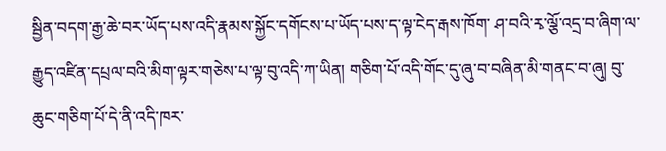སྦྱིན་བདག་རྒྱ་ཆེ་བར་ཡོད་པས་འདི་རྣམས་སྐྱོང་དགོངས་པ་ཡོད་པས་ད་ལྟ་ངེད་རྒས་ཁོག་ ཤ་བའི་རྭ་ལྕོ་འདྲ་བ་ཞིག་ལ་རྒྱུད་འཛིན་དཔྲལ་བའི་མིག་ལྟར་གཅེས་པ་ལྟ་བུ་འདི་ཀ་ཡིན། གཅིག་པོ་འདི་གོང་དུ་ཞུ་བ་བཞིན་མི་གནང་བ་ཞུ། བུ་ཆུང་གཅིག་པོ་དེ་ནི་འདི་ཁར་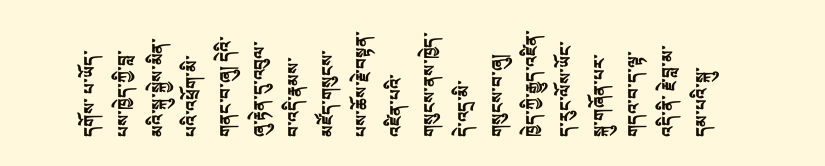དགོས་ པ་ཡོད་པས་ཁྱེད་ཀྱི་བླ་མའི་སྐུ་སྐྱེས་མིན་པའི་འཕྲོག་མི་གནང་བ་ཞུ། དེའི་ཞུ་རྟེན་དུ་འབུལ་ བ་འདི་རྣམས་མཛོད་གསུངས་པས་ཆོས་རྗེ་བསྟན་འཛིན་པའི་གསུངས་ནས་ཁྱེད་དེ་འདྲ་མི་ གསུངས་བ་ཞུ། ཁྱེད་ཀྱི་རྒྱུད་འཛིན་ད་རུང་ལོས་ཡོང་སྐུ་གཞོན་པར་གདའ་བ་ད་ལྟ་འདི་ནི་ རྗེ་བླ་མ་དམ་པའི་སྐུ་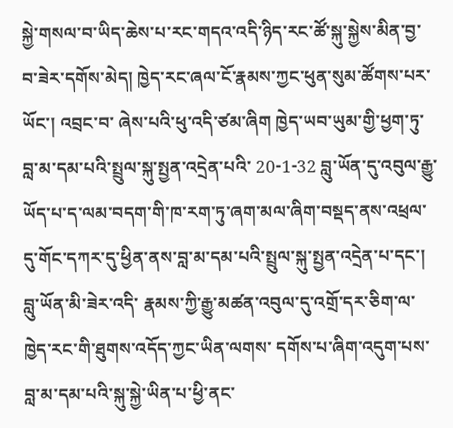སྐྱེ་གསལ་བ་ཡིད་ཆེས་པ་རང་གདའ་འདི་ཉིད་རང་ཚོ་སྐུ་སྐྱེས་མིན་བྱ་ བ་ཟེར་དགོས་མེད། ཁྱེད་རང་ཞལ་ངོ་རྣམས་ཀྱང་ཕུན་སུམ་ཚོགས་པར་ཡོང་། འབྲང་བ་ ཞེས་པའི་ཕུ་འདི་ཙམ་ཞིག ཁྱེད་ཡབ་ཡུམ་གྱི་ཕྱག་ཏུ་བླ་མ་དམ་པའི་སྤྲུལ་སྐུ་སྤྱན་འདྲེན་པའི་ 20-1-32 བླུ་ཡོན་དུ་འབུལ་རྒྱུ་ཡོད་པ་ད་ལམ་བདག་གི་ཁ་རག་ཏུ་ཞག་མལ་ཞིག་བསྡད་ནས་འཕྲལ་ དུ་གོང་དཀར་དུ་ཕྱིན་ནས་བླ་མ་དམ་པའི་སྤྲུལ་སྐུ་སྤྱན་འདྲེན་པ་དང་། བླུ་ཡོན་མི་ཟེར་འདི་ རྣམས་ཀྱི་རྒྱུ་མཚན་འབུལ་དུ་འགྲོ་དར་ཅིག་ལ་ཁྱེད་རང་གི་ཐུགས་འདོད་ཀྱང་ཡིན་ལགས་ དགོས་པ་ཞིག་འདུག་པས་བླ་མ་དམ་པའི་སྐུ་སྐྱེ་ཡིན་པ་ཕྱི་ནང་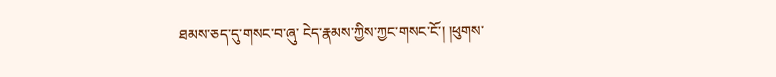ཐམས་ཅད་དུ་གསང་བ་ཞུ་ ངེད་རྣམས་ཀྱིས་ཀྱང་གསང་ངོ་། །ཕུགས་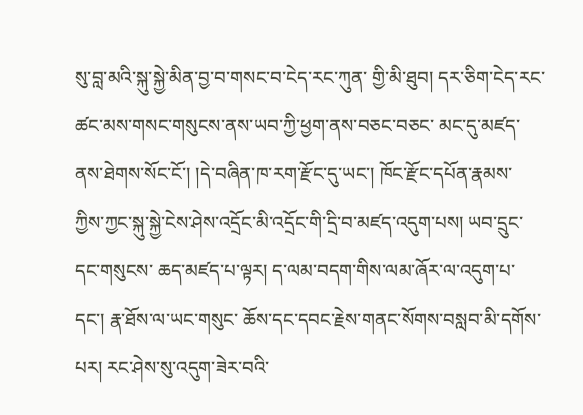སུ་བླ་མའི་སྐུ་སྐྱེ་མིན་བྱ་བ་གསང་བ་ངེད་རང་ཀུན་ གྱི་མི་ཐུབ། དར་ཅིག་ངེད་རང་ཚང་མས་གསང་གསུངས་ནས་ཡབ་ཀྱི་ཕྱག་ནས་བཅང་བཅང་ མང་དུ་མཛད་ནས་ཐེགས་སོང་ངོ་། །དེ་བཞིན་ཁ་རག་རྫོང་དུ་ཡང་། ཁོང་རྫོང་དཔོན་རྣམས་ ཀྱིས་ཀྱང་སྐུ་སྐྱེ་ངེས་ཤེས་འདྲོང་མི་འདྲོང་གི་དྲི་བ་མཛད་འདུག་པས། ཡབ་དྲུང་དང་གསུངས་ ཆད་མཛད་པ་ལྟར། ད་ལམ་བདག་གིས་ལམ་ཞོར་ལ་འདུག་པ་དང་། རྣ་ཐོས་ལ་ཡང་གསུང་ ཆོས་དང་དབང་རྗེས་གནང་སོགས་བསླབ་མི་དགོས་པར། རང་ཤེས་སུ་འདུག་ཟེར་བའི་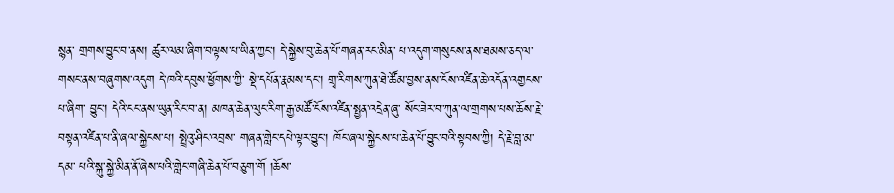སྙན་ གྲགས་བྱུང་བ་ནས། ཚུར་ལམ་ཞིག་བལྟས་པ་ཡིན་ཀྱང་། དེ་སྐྱེས་བུ་ཆེན་པོ་གཞན་རང་མིན་ པ་འདུག་གསུངས་ནས་ཐམས་ཅད་ལ་གསང་ནས་བཞུགས་འདུག དེ་ཁའི་དབུས་ཕྱོགས་ཀྱི་ སྡེ་དཔོན་རྣམས་དང་། གྲྭ་རིགས་ཀུན་ཐེ་ཚོམ་བྱས་ནས་ངོས་འཛིན་ཆེ་འདོན་འགྱངས་པ་ཞིག་ བྱུང་། དེའི་ངང་ནས་ཡུན་རིང་བ་ན། མཁན་ཆེན་ལུང་རིག་རྒྱ་མཚོ་ངོས་འཛིན་སྤྱན་འདྲེན་ཞུ་ སོང་ཟེར་བ་ཀུན་ལ་གྲགས་པས་ཆོས་རྗེ་བསྟན་འཛིན་པ་ནི་ཞལ་སྐྱེངས་པ། སྤྲེའུ་ཤིང་འབྲས་ གཞན་གླེང་དཔེ་ལྟར་བྱུང་། ཁོང་ཞལ་སྐྱེངས་པ་ཆེན་པོ་བྱུང་བའི་སྟབས་ཀྱི། དེ་རྗེ་བླ་མ་དམ་ པའི་སྐུ་སྐྱེ་མིན་ནོ་ཞེས་པའི་གླེང་གཞི་ཆེན་པོ་བཅུག་གོ །ཆོས་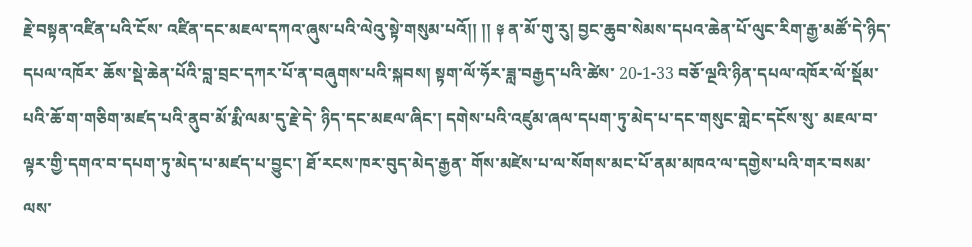རྗེ་བསྟན་འཛིན་པའི་ངོས་ འཛིན་དང་མཇལ་དཀའ་ཞུས་པའི་ལེའུ་སྟེ་གསུམ་པའོ།། །། ༈ ན་མོ་གུ་རུ། བྱང་ཆུབ་སེམས་དཔའ་ཆེན་པོ་ལུང་རིག་རྒྱ་མཚོ་དེ་ཉིད་དཔལ་འཁོར་ ཆོས་སྡེ་ཆེན་པོའི་བླ་བྲང་དཀར་པོ་ན་བཞུགས་པའི་སྐབས། སྟག་ལོ་ཧོར་ཟླ་བརྒྱད་པའི་ཚེས་ 20-1-33 བཅོ་ལྔའི་ཉིན་དཔལ་འཁོར་ལོ་སྡོམ་པའི་ཆོ་ག་གཅིག་མཛད་པའི་ནུབ་མོ་རྨི་ལམ་དུ་རྗེ་དེ་ ཉིད་དང་མཇལ་ཞིང་། དགེས་པའི་འཛུམ་ཞལ་དཔག་ཏུ་མེད་པ་དང་གསུང་གླེང་དངོས་སུ་ མཇལ་བ་ལྟར་གྱི་དགའ་བ་དཔག་ཏུ་མེད་པ་མཛད་པ་བྱུང་། ཐོ་རངས་ཁར་བུད་མེད་རྒྱན་ གོས་མཛེས་པ་ལ་སོགས་མང་པོ་ནམ་མཁའ་ལ་དགྱེས་པའི་གར་བསམ་ལས་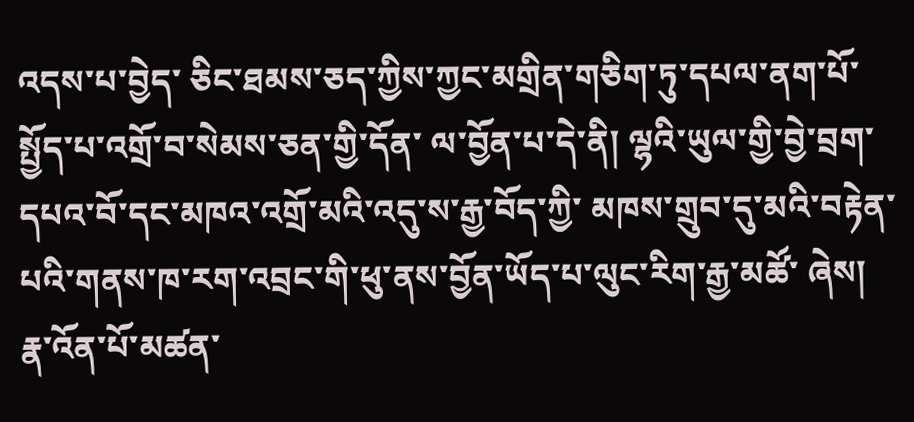འདས་པ་བྱེད་ ཅིང་ཐམས་ཅད་ཀྱིས་ཀྱང་མགྲིན་གཅིག་ཏུ་དཔལ་ནག་པོ་སྤྱོད་པ་འགྲོ་བ་སེམས་ཅན་གྱི་དོན་ ལ་བྱོན་པ་དེ་ནི། ལྷའི་ཡུལ་གྱི་བྱེ་བྲག་དཔའ་བོ་དང་མཁའ་འགྲོ་མའི་འདུ་ས་རྒྱ་བོད་ཀྱི་ མཁས་གྲུབ་དུ་མའི་བརྟེན་པའི་གནས་ཁ་རག་འབྲང་གི་ཕུ་ནས་བྱོན་ཡོད་པ་ལུང་རིག་རྒྱ་མཚོ་ ཞེས། རྣ་འོན་པོ་མཚན་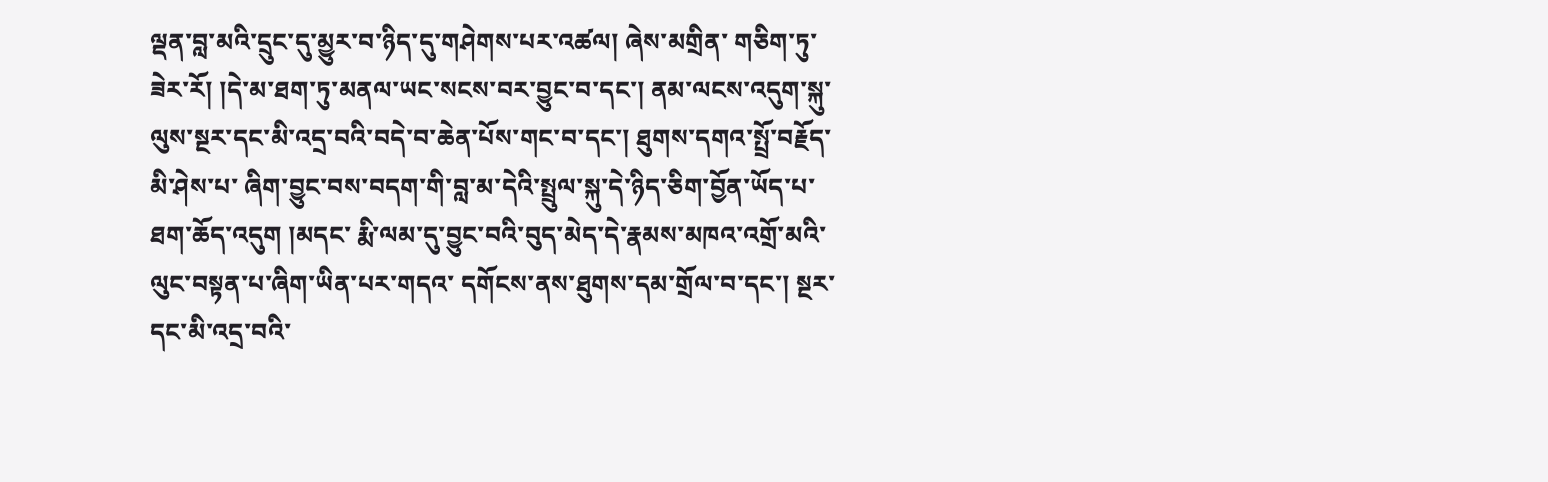ལྡན་བླ་མའི་དྲུང་དུ་མྱུར་བ་ཉིད་དུ་གཤེགས་པར་འཚལ། ཞེས་མགྲིན་ གཅིག་ཏུ་ཟེར་རོ། །དེ་མ་ཐག་ཏུ་མནལ་ཡང་སངས་བར་བྱུང་བ་དང་། ནམ་ལངས་འདུག་སྐུ་ ལུས་སྔར་དང་མི་འདྲ་བའི་བདེ་བ་ཆེན་པོས་གང་བ་དང་། ཐུགས་དགའ་སྤྲོ་བརྗོད་མི་ཤེས་པ་ ཞིག་བྱུང་བས་བདག་གི་བླ་མ་དེའི་སྤྲུལ་སྐུ་དེ་ཉིད་ཅིག་བྱོན་ཡོད་པ་ཐག་ཆོད་འདུག །མདང་ རྨི་ལམ་དུ་བྱུང་བའི་བུད་མེད་དེ་རྣམས་མཁའ་འགྲོ་མའི་ལུང་བསྟན་པ་ཞིག་ཡིན་པར་གདའ་ དགོངས་ནས་ཐུགས་དམ་གྲོལ་བ་དང་། སྔར་དང་མི་འདྲ་བའི་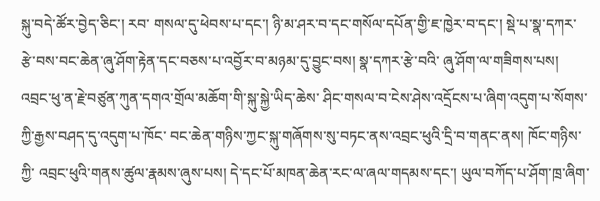སྐུ་བདེ་ཚོར་བྱེད་ཅིང་། རབ་ གསལ་དུ་ཕེབས་པ་དང་། ཉི་མ་ཤར་བ་དང་གསོལ་དཔོན་གྱི་ཇ་ཁྱེར་བ་དང་། སྡེ་པ་སྣ་དཀར་ རྩེ་བས་བང་ཆེན་ཞུ་ཤོག་རྟེན་དང་བཅས་པ་འབྱོར་བ་མཉམ་དུ་བྱུང་བས། སྣ་དཀར་རྩེ་བའི་ ཞུ་ཤོག་ལ་གཟིགས་པས། འབྲང་ཕུ་ན་རྗེ་བཙུན་ཀུན་དགའ་གྲོལ་མཆོག་གི་སྐུ་སྐྱེ་ཡིད་ཆེས་ ཤིང་གསལ་བ་ངེས་ཤེས་འདྲོངས་པ་ཞིག་འདུག་པ་སོགས་ཀྱི་རྒྱས་བཤད་དུ་འདུག་པ་ཁོང་ བང་ཆེན་གཉིས་ཀྱང་སྐུ་གཞོགས་སུ་བཏང་ནས་འབྲང་ཕུའི་དྲི་བ་གནང་ནས། ཁོང་གཉིས་ཀྱི་ འབྲང་ཕུའི་གནས་ཚུལ་རྣམས་ཞུས་པས། དེ་དང་པོ་མཁན་ཆེན་རང་ལ་ཞལ་གདམས་དང་། ཡུལ་བཀོད་པ་ཤོག་ཁྲ་ཞིག་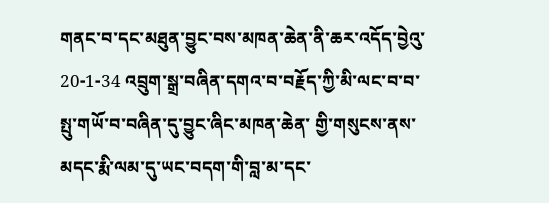གནང་བ་དང་མཐུན་བྱུང་བས་མཁན་ཆེན་ནི་ཆར་འདོད་བྱེའུ་ 20-1-34 འབྲུག་སྒྲ་བཞིན་དགའ་བ་བརྗོད་ཀྱི་མི་ལང་བ་བ་སྤུ་གཡོ་བ་བཞིན་དུ་བྱུང་ཞིང་མཁན་ཆེན་ གྱི་གསུངས་ནས་མདང་རྨི་ལམ་དུ་ཡང་བདག་གི་བླ་མ་དང་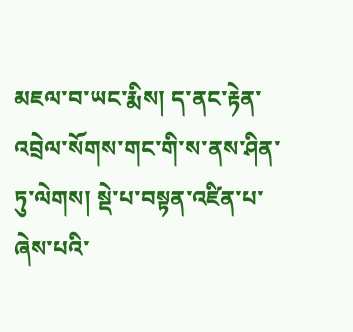མཇལ་བ་ཡང་རྨིས། ད་ནང་རྟེན་ འབྲེལ་སོགས་གང་གི་ས་ནས་ཤིན་ཏུ་ལེགས། སྡེ་པ་བསྟན་འཛིན་པ་ཞེས་པའི་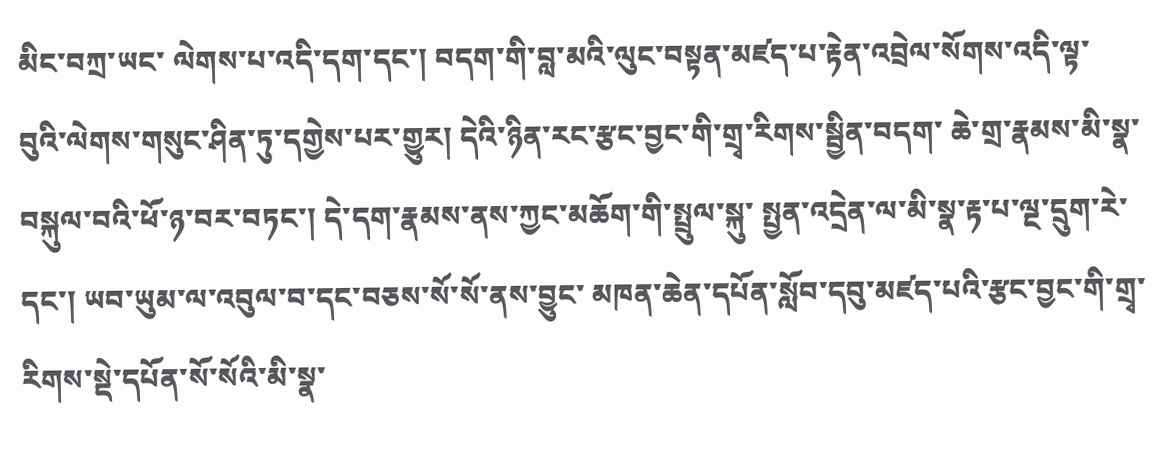མིང་བཀྲ་ཡང་ ལེགས་པ་འདི་དག་དང་། བདག་གི་བླ་མའི་ལུང་བསྟན་མཛད་པ་རྟེན་འབྲེལ་སོགས་འདི་ལྟ་ བུའི་ལེགས་གསུང་ཤིན་ཏུ་དགྱེས་པར་གྱུར། དེའི་ཉིན་རང་རྩང་བྱང་གི་གྲྭ་རིགས་སྦྱིན་བདག་ ཆེ་གྲ་རྣམས་མི་སྣ་བསྐུལ་བའི་ཕོ་ཉ་བར་བཏང་། དེ་དག་རྣམས་ནས་ཀྱང་མཆོག་གི་སྤྲུལ་སྐུ་ སྤྱན་འདྲེན་ལ་མི་སྣ་རྟ་པ་ལྔ་དྲུག་རེ་དང་། ཡབ་ཡུམ་ལ་འབུལ་བ་དང་བཅས་སོ་སོ་ནས་བྱུང་ མཁན་ཆེན་དཔོན་སློབ་དབུ་མཛད་པའི་རྩང་བྱང་གི་གྲྭ་རིགས་སྡེ་དཔོན་སོ་སོའི་མི་སྣ་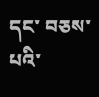དང་ བཅས་པའི་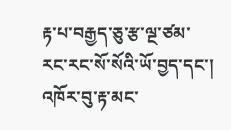རྟ་པ་བརྒྱད་ཅུ་རྩ་ལྔ་ཙམ་རང་རང་སོ་སོའི་ཡོ་བྱད་དང་། འཁོར་བུ་རྟ་མང་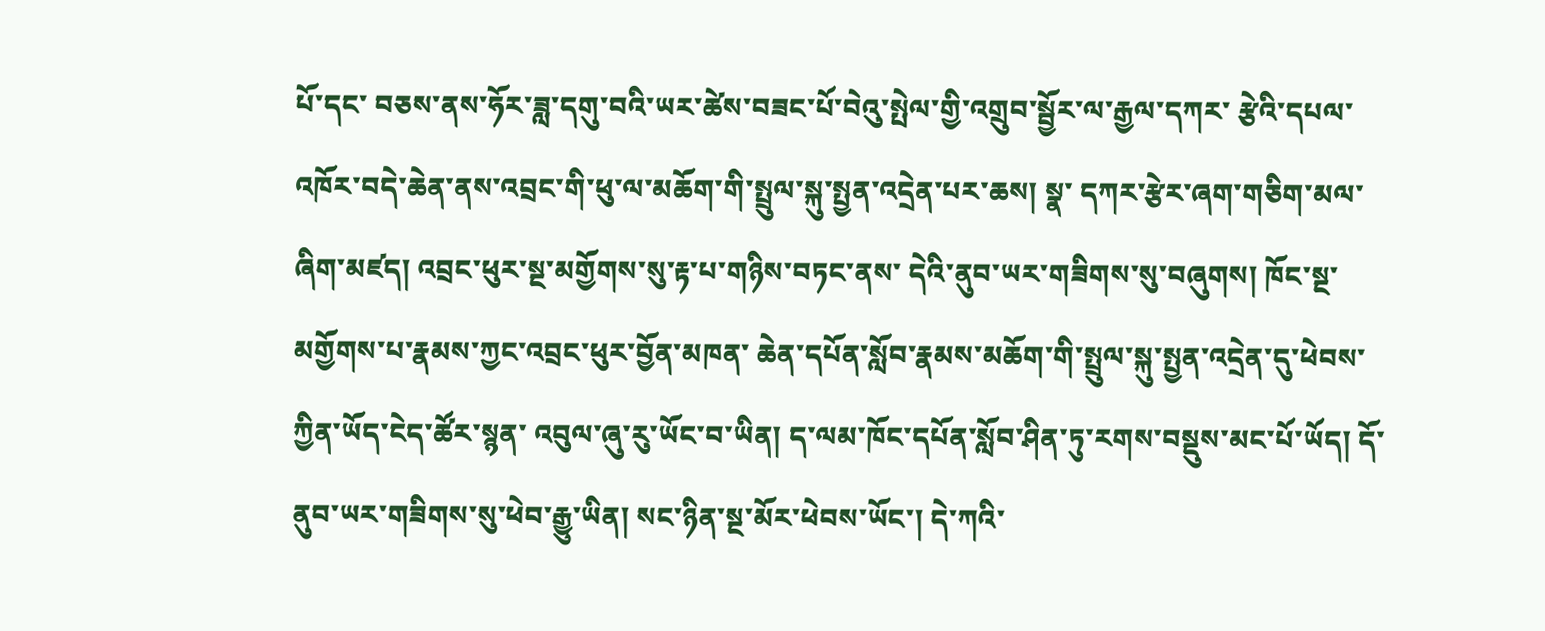པོ་དང་ བཅས་ནས་ཧོར་ཟླ་དགུ་བའི་ཡར་ཚེས་བཟང་པོ་བེའུ་སྤེལ་གྱི་འགྲུབ་སྦྱོར་ལ་རྒྱལ་དཀར་ རྩེའི་དཔལ་འཁོར་བདེ་ཆེན་ནས་འབྲང་གི་ཕུ་ལ་མཆོག་གི་སྤྲུལ་སྐུ་སྤྱན་འདྲེན་པར་ཆས། སྣ་ དཀར་རྩེར་ཞག་གཅིག་མལ་ཞིག་མཛད། འབྲང་ཕུར་སྔ་མགྱོགས་སུ་རྟ་པ་གཉིས་བཏང་ནས་ དེའི་ནུབ་ཡར་གཟིགས་སུ་བཞུགས། ཁོང་སྔ་མགྱོགས་པ་རྣམས་ཀྱང་འབྲང་ཕུར་བྱོན་མཁན་ ཆེན་དཔོན་སློབ་རྣམས་མཆོག་གི་སྤྲུལ་སྐུ་སྤྱན་འདྲེན་དུ་ཕེབས་ཀྱིན་ཡོད་ངེད་ཚོར་སྙན་ འབུལ་ཞུ་རུ་ཡོང་བ་ཡིན། ད་ལམ་ཁོང་དཔོན་སློབ་ཤིན་ཏུ་རགས་བསྡུས་མང་པོ་ཡོད། དོ་ ནུབ་ཡར་གཟིགས་སུ་ཕེབ་རྒྱུ་ཡིན། སང་ཉིན་སྔ་མོར་ཕེབས་ཡོང་། དེ་ཀའི་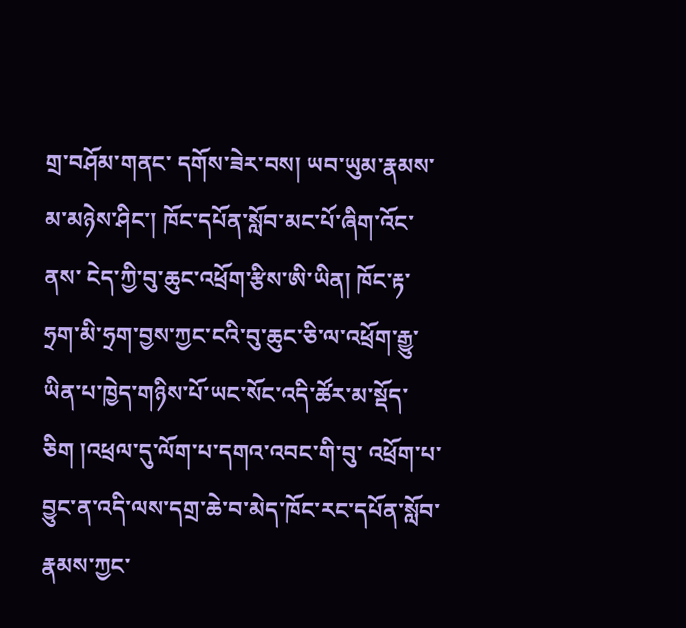གྲ་བཤོམ་གནང་ དགོས་ཟེར་བས། ཡབ་ཡུམ་རྣམས་མ་མཉེས་ཤིང་། ཁོང་དཔོན་སློབ་མང་པོ་ཞིག་འོང་ནས་ ངེད་ཀྱི་བུ་ཆུང་འཕྲོག་རྩིས་ཨི་ཡིན། ཁོང་རྟ་ཧྲག་མི་ཧྲག་བྱས་ཀྱང་ངའི་བུ་ཆུང་ཅི་ལ་འཕྲོག་རྒྱུ་ ཡིན་པ་ཁྱེད་གཉིས་པོ་ཡང་སོང་འདི་ཚོར་མ་སྡོད་ཅིག །འཕྲལ་དུ་ལོག་པ་དགའ་འབང་གི་བུ་ འཕྲོག་པ་བྱུང་ན་འདི་ལས་དགྲ་ཆེ་བ་མེད་ཁོང་རང་དཔོན་སློབ་རྣམས་ཀྱང་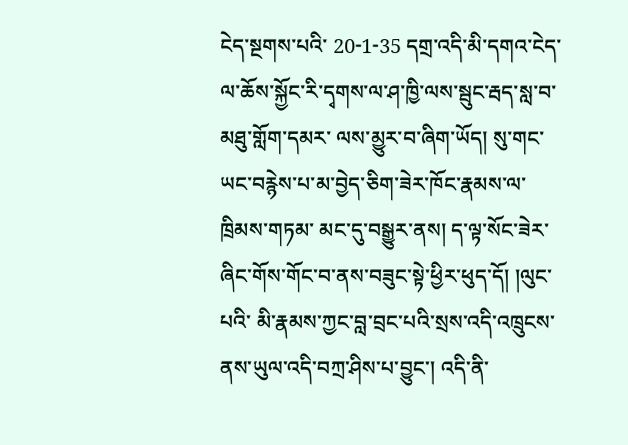ངེད་སྔགས་པའི་ 20-1-35 དགྲ་འདི་མི་དགའ་ངེད་ལ་ཆོས་སྐྱོང་རི་དྭགས་ལ་ཤ་ཁྱི་ལས་སྦུང་རྦད་སླ་བ་མཐུ་གློག་དམར་ ལས་མྱུར་བ་ཞིག་ཡོད། སུ་གང་ཡང་བརྙེས་པ་མ་བྱེད་ཅིག་ཟེར་ཁོང་རྣམས་ལ་ཁྲིམས་གཏམ་ མང་དུ་བསྒྱུར་ནས། ད་ལྟ་སོང་ཟེར་ཞིང་གོས་གོང་བ་ནས་བཟུང་སྟེ་ཕྱིར་ཕུད་དོ། །ལུང་པའི་ མི་རྣམས་ཀྱང་བླ་བྲང་པའི་སྲས་འདི་འཁྲུངས་ནས་ཡུལ་འདི་བཀྲ་ཤིས་པ་བྱུང་། འདི་ནི་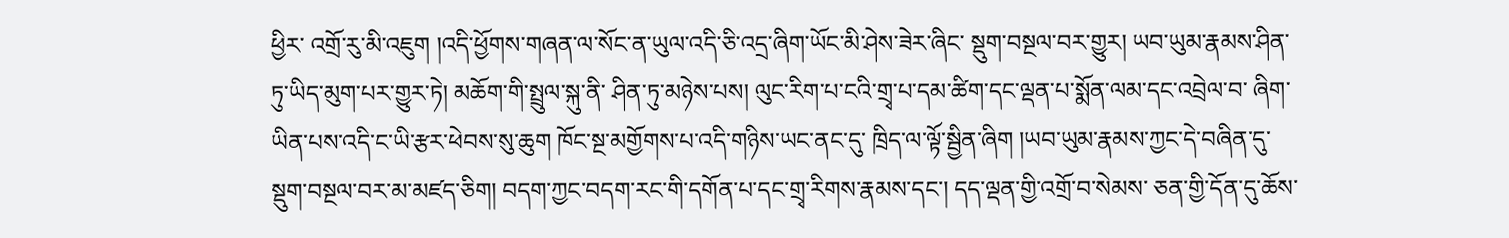ཕྱིར་ འགྲོ་རུ་མི་འཇུག །འདི་ཕྱོགས་གཞན་ལ་སོང་ན་ཡུལ་འདི་ཅི་འདྲ་ཞིག་ཡོང་མི་ཤེས་ཟེར་ཞིང་ སྡུག་བསྔལ་བར་གྱུར། ཡབ་ཡུམ་རྣམས་ཤིན་ཏུ་ཡིད་མུག་པར་གྱུར་ཏེ། མཆོག་གི་སྤྲུལ་སྐུ་ནི་ ཤིན་ཏུ་མཉེས་པས། ལུང་རིག་པ་ངའི་གྲྭ་པ་དམ་ཚིག་དང་ལྡན་པ་སྨོན་ལམ་དང་འབྲེལ་བ་ ཞིག་ཡིན་པས་འདི་ང་ཡི་རྩར་ཕེབས་སུ་ཆུག ཁོང་སྔ་མགྱོགས་པ་འདི་གཉིས་ཡང་ནང་དུ་ ཁྲིད་ལ་ལྟོ་སྦྱིན་ཞིག །ཡབ་ཡུམ་རྣམས་ཀྱང་དེ་བཞིན་དུ་སྡུག་བསྔལ་བར་མ་མཛད་ཅིག། བདག་ཀྱང་བདག་རང་གི་དགོན་པ་དང་གྲྭ་རིགས་རྣམས་དང་། དད་ལྡན་གྱི་འགྲོ་བ་སེམས་ ཅན་གྱི་དོན་དུ་ཆོས་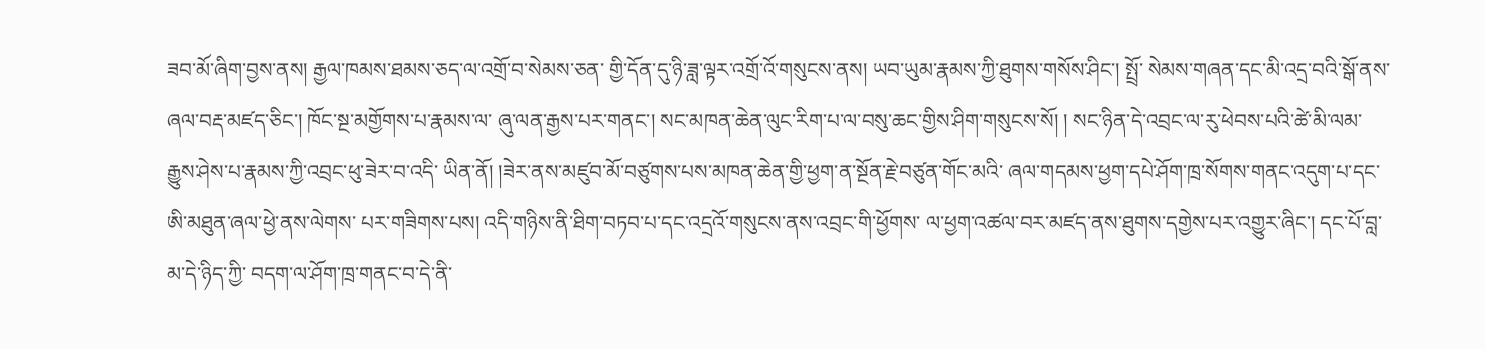ཟབ་མོ་ཞིག་བྱས་ནས། རྒྱལ་ཁམས་ཐམས་ཅད་ལ་འགྲོ་བ་སེམས་ཅན་ གྱི་དོན་དུ་ཉི་ཟླ་ལྟར་འགྲོ་འོ་གསུངས་ནས། ཡབ་ཡུམ་རྣམས་ཀྱི་ཐུགས་གསོས་ཤིང་། སྤྲོ་ སེམས་གཞན་དང་མི་འདྲ་བའི་སྒོ་ནས་ཞལ་བརྡ་མཛད་ཅིང་། ཁོང་སྔ་མགྱོགས་པ་རྣམས་ལ་ ཞུ་ལན་རྒྱས་པར་གནང་། སང་མཁན་ཆེན་ལུང་རིག་པ་ལ་བསུ་ཆང་གྱིས་ཤིག་གསུངས་སོ། ། སང་ཉིན་དེ་འབྲང་ལ་རུ་ཕེབས་པའི་ཚེ་མི་ལམ་རྒྱུས་ཤེས་པ་རྣམས་ཀྱི་འབྲང་ཕུ་ཟེར་བ་འདི་ ཡིན་ནོ། །ཟེར་ནས་མཛུབ་མོ་བཙུགས་པས་མཁན་ཆེན་གྱི་ཕྱག་ན་སྔོན་རྗེ་བཙུན་གོང་མའི་ ཞལ་གདམས་ཕྱག་དཔེ་ཤོག་ཁྲ་སོགས་གནང་འདུག་པ་དང་ཨི་མཐུན་ཞལ་ཕྱེ་ནས་ལེགས་ པར་གཟིགས་པས། འདི་གཉིས་ནི་ཐིག་བཏབ་པ་དང་འདྲའོ་གསུངས་ནས་འབྲང་གི་ཕྱོགས་ ལ་ཕྱག་འཚལ་བར་མཛད་ནས་ཐུགས་དགྱེས་པར་འགྱུར་ཞིང་། དང་པོ་བླ་མ་དེ་ཉིད་ཀྱི་ བདག་ལ་ཤོག་ཁྲ་གནང་བ་དེ་ནི་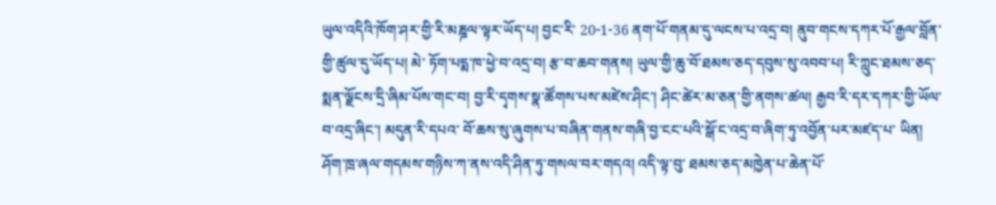ཡུལ་འདིའི་ཁོག་ཤར་གྱི་རི་མཎྜལ་ལྟར་ཡོད་པ། བྱང་རི་ 20-1-36 ནག་པོ་གནམ་དུ་ལངས་པ་འདྲ་བ། ནུབ་གངས་དཀར་པོ་རྒྱལ་བློན་གྱི་ཚུལ་དུ་ཡོད་པ། མེ་ ཏོག་པདྨ་ཁ་ཕྱེ་བ་འདྲ་བ། རྩ་བ་ཆབ་གནས། ཡུལ་གྱི་ཆུ་བོ་ཐམས་ཅད་དབུས་སུ་འབབ་པ། རི་ཀླུང་ཐམས་ཅད་སྨན་ལྗོངས་དྲི་ཞིམ་པོས་གང་བ། བྱ་རི་དྭགས་སྣ་ཚོགས་པས་མཛེས་ཤིང་། ཤིང་ཚེར་མ་ཅན་གྱི་ནགས་ཚལ། རྒྱབ་རི་དར་དཀར་གྱི་ཡོལ་བ་འདྲ་ཞིང་། མདུན་རི་དཔའ་ བོ་ཆས་སུ་ཞུགས་པ་བཞིན་གནས་གཞི་བྱ་ངང་པའི་སྒོ་ང་འདྲ་བ་ཞིག་ཏུ་འབྱོན་པར་མཛད་པ་ ཡིན། ཤོག་ཁྲ་ཞལ་གདམས་གཉིས་ཀ་ནས་འདི་ཤིན་ཏུ་གསལ་བར་གདའ། འདི་ལྟ་བུ་ ཐམས་ཅད་མཁྱེན་པ་ཆེན་པོ་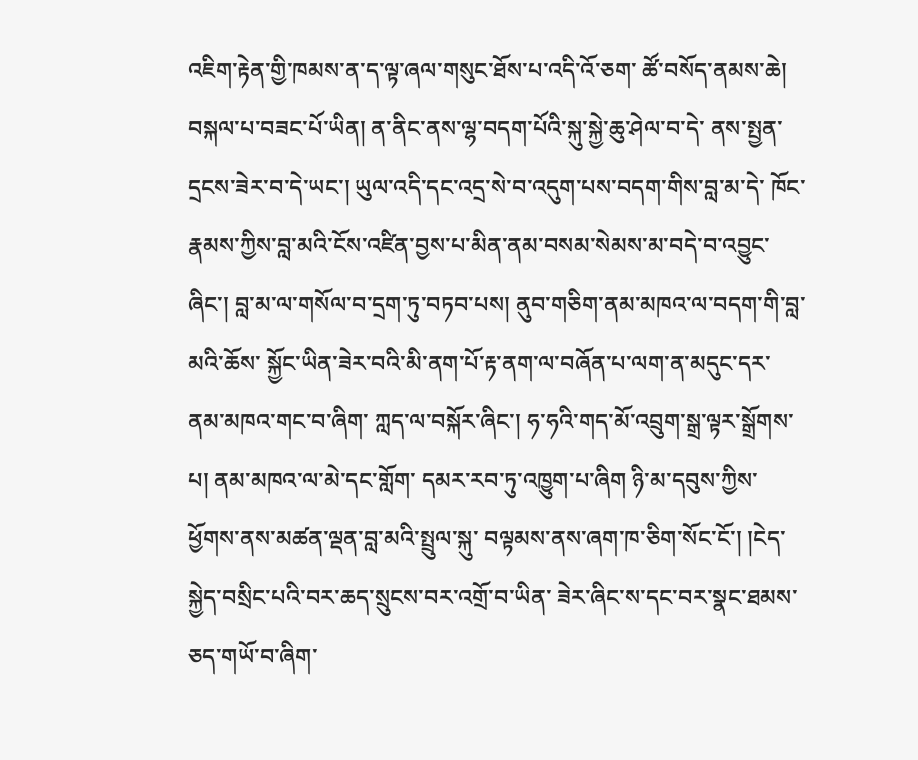འཇིག་རྟེན་གྱི་ཁམས་ན་ད་ལྟ་ཞལ་གསུང་ཐོས་པ་འདི་འོ་ཅག་ ཚོ་བསོད་ནམས་ཆེ། བསྐལ་པ་བཟང་པོ་ཡིན། ན་ནིང་ནས་ལྷ་བདག་པོའི་སྐུ་སྐྱེ་ཆུ་ཤེལ་བ་དེ་ ནས་སྤྱན་དྲངས་ཟེར་བ་དེ་ཡང་། ཡུལ་འདི་དང་འདྲ་སེ་བ་འདུག་པས་བདག་གིས་བླ་མ་དེ་ ཁོང་རྣམས་ཀྱིས་བླ་མའི་ངོས་འཛིན་བྱས་པ་མིན་ནམ་བསམ་སེམས་མ་བདེ་བ་འབྱུང་ཞིང་། བླ་མ་ལ་གསོལ་བ་དྲག་ཏུ་བཏབ་པས། ནུབ་གཅིག་ནམ་མཁའ་ལ་བདག་གི་བླ་མའི་ཆོས་ སྐྱོང་ཡིན་ཟེར་བའི་མི་ནག་པོ་རྟ་ནག་ལ་བཞོན་པ་ལག་ན་མདུང་དར་ནམ་མཁའ་གང་བ་ཞིག་ ཀླད་ལ་བསྐོར་ཞིང་། ཧ་ཧའི་གད་མོ་འབྲུག་སྒྲ་ལྟར་སྒྲོགས་པ། ནམ་མཁའ་ལ་མེ་དང་གློག་ དམར་རབ་ཏུ་འཁྱུག་པ་ཞིག ཉི་མ་དབུས་ཀྱིས་ཕྱོགས་ནས་མཚན་ལྡན་བླ་མའི་སྤྲུལ་སྐུ་ བལྟམས་ནས་ཞག་ཁ་ཅིག་སོང་ངོ་། །ངེད་སྐྱེད་བསྲིང་པའི་བར་ཆད་སྲུངས་བར་འགྲོ་བ་ཡིན་ ཟེར་ཞིང་ས་དང་བར་སྣང་ཐམས་ཅད་གཡོ་བ་ཞིག་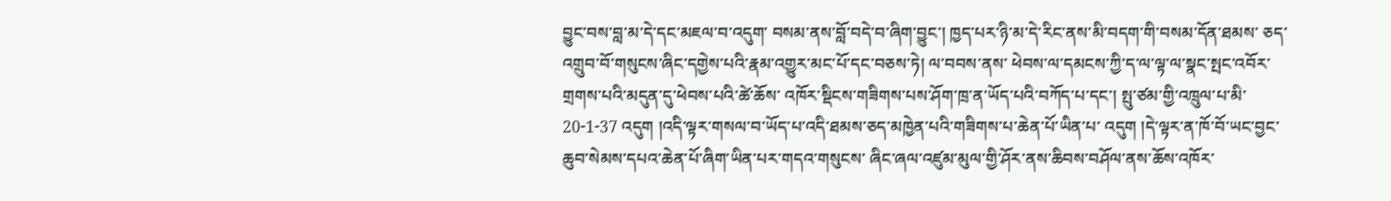བྱུང་བས་བླ་མ་དེ་དང་མཇལ་བ་འདུག་ བསམ་ནས་བློ་བདེ་བ་ཞིག་བྱུང་། ཁྱད་པར་ཉི་མ་དེ་རིང་ནས་མི་བདག་གི་བསམ་དོན་ཐམས་ ཅད་འགྲུབ་བོ་གསུངས་ཞིང་དགྱེས་པའི་རྣམ་འགྱུར་མང་པོ་དང་བཅས་ཏེ། ལ་བབས་ནས་ ཕེབས་ལ་དམངས་ཀྱི་ད་ལ་ལྟ་ལ་སྣང་སྤང་འབོར་གྲགས་པའི་མདུན་དུ་ཕེབས་པའི་ཚེ་ཆོས་ འཁོར་སྡིངས་གཟིགས་པས་ཤོག་ཁྲ་ན་ཡོད་པའི་བཀོད་པ་དང་། སྤུ་ཙམ་གྱི་འཁྲུལ་པ་མི་ 20-1-37 འདུག །འདི་ལྟར་གསལ་བ་ཡོད་པ་འདི་ཐམས་ཅད་མཁྱེན་པའི་གཟིགས་པ་ཆེན་པོ་ཡིན་པ་ འདུག །དེ་ལྟར་ན་ཁོ་བོ་ཡང་བྱང་ཆུབ་སེམས་དཔའ་ཆེན་པོ་ཞིག་ཡིན་པར་གདའ་གསུངས་ ཞིང་ཞལ་འཛུམ་མུལ་གྱི་ཤོར་ནས་ཆིབས་བཤོལ་ནས་ཆོས་འཁོར་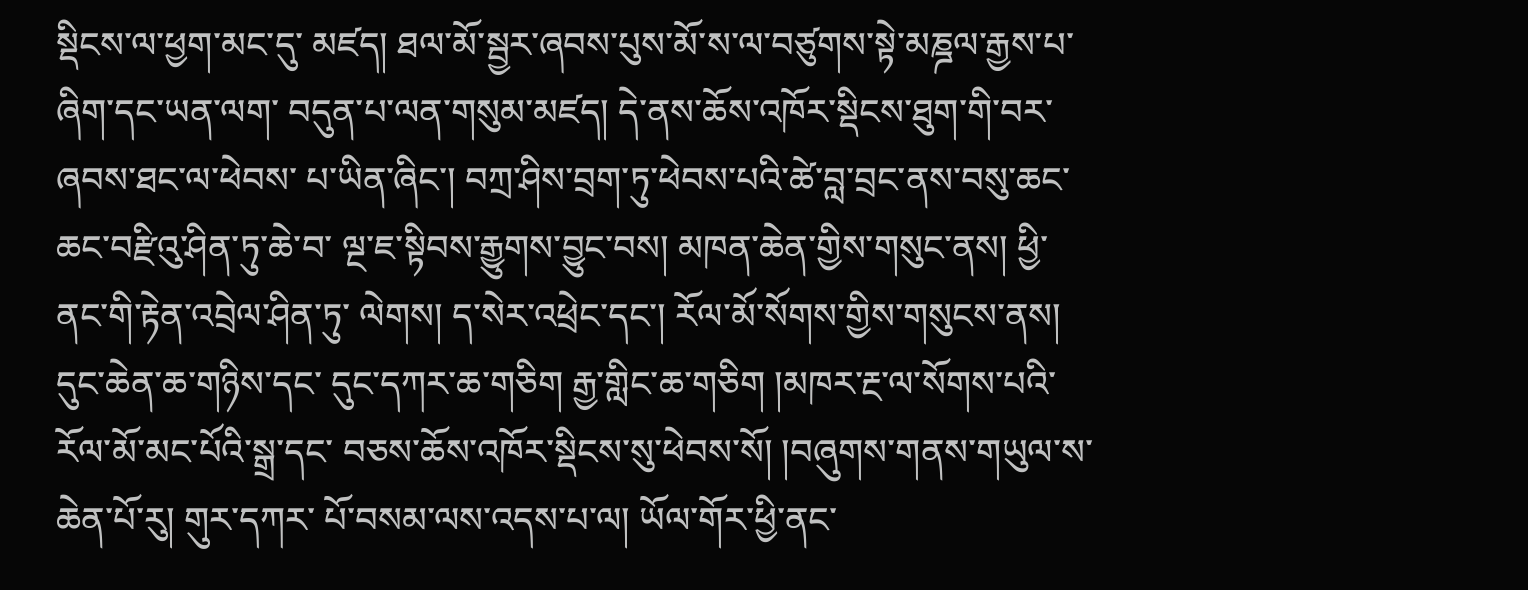སྡིངས་ལ་ཕྱག་མང་དུ་ མཛད། ཐལ་མོ་སྦྱར་ཞབས་པུས་མོ་ས་ལ་བཙུགས་སྟེ་མཎྜལ་རྒྱས་པ་ཞིག་དང་ཡན་ལག་ བདུན་པ་ལན་གསུམ་མཛད། དེ་ནས་ཆོས་འཁོར་སྡིངས་ཐུག་གི་བར་ཞབས་ཐང་ལ་ཕེབས་ པ་ཡིན་ཞིང་། བཀྲ་ཤིས་བྲག་ཏུ་ཕེབས་པའི་ཚེ་བླ་བྲང་ནས་བསུ་ཆང་ཆང་བརྫིའུ་ཤིན་ཏུ་ཆེ་བ་ ལྔ་ཇ་སྟིབས་རྒྱུགས་བྱུང་བས། མཁན་ཆེན་གྱིས་གསུང་ནས། ཕྱི་ནང་གི་རྟེན་འབྲེལ་ཤིན་ཏུ་ ལེགས། ད་སེར་འཕྲེང་དང་། རོལ་མོ་སོགས་གྱིས་གསུངས་ནས། དུང་ཆེན་ཆ་གཉིས་དང་ དུང་དཀར་ཆ་གཅིག རྒྱ་གླིང་ཆ་གཅིག །མཁར་རྔ་ལ་སོགས་པའི་རོལ་མོ་མང་པོའི་སྒྲ་དང་ བཅས་ཆོས་འཁོར་སྡིངས་སུ་ཕེབས་སོ། །བཞུགས་གནས་གཡུལ་ས་ཆེན་པོ་རུ། གུར་དཀར་ པོ་བསམ་ལས་འདས་པ་ལ། ཡོལ་གོར་ཕྱི་ནང་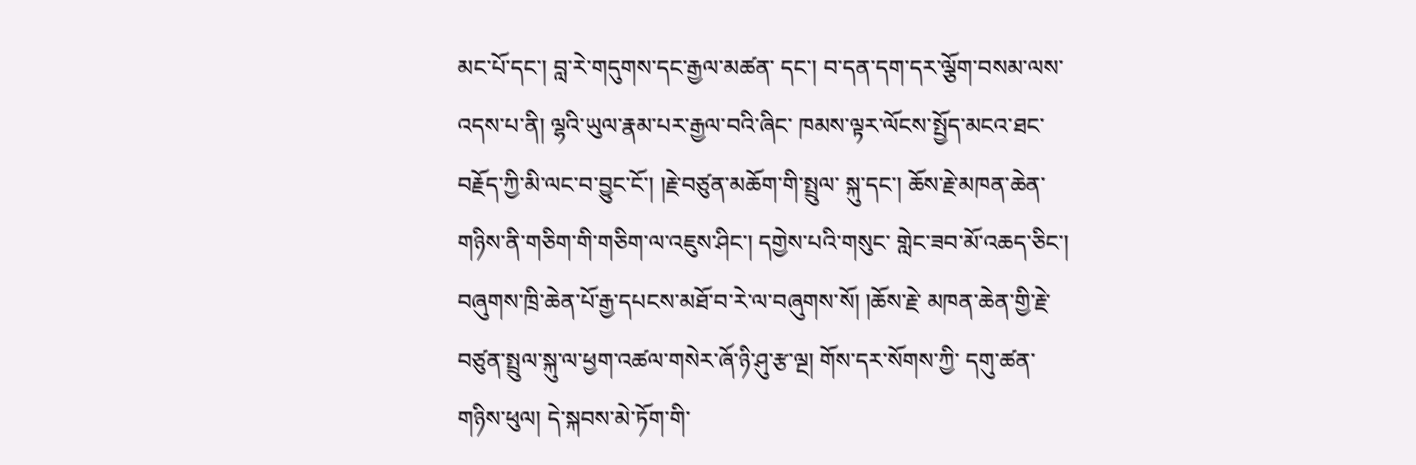མང་པོ་དང་། བླ་རེ་གདུགས་དང་རྒྱལ་མཚན་ དང་། བ་དན་དག་དར་ལྕོག་བསམ་ལས་འདས་པ་ནི། ལྷའི་ཡུལ་རྣམ་པར་རྒྱལ་བའི་ཞིང་ ཁམས་ལྟར་ལོངས་སྤྱོད་མངའ་ཐང་བརྗོད་ཀྱི་མི་ལང་བ་བྱུང་ངོ་། །རྗེ་བཙུན་མཆོག་གི་སྤྲུལ་ སྐུ་དང་། ཆོས་རྗེ་མཁན་ཆེན་གཉིས་ནི་གཅིག་གི་གཅིག་ལ་འཇུས་ཤིང་། དགྱེས་པའི་གསུང་ གླེང་ཟབ་མོ་འཆད་ཅིང་། བཞུགས་ཁྲི་ཆེན་པོ་རྒྱ་དཔངས་མཐོ་བ་རེ་ལ་བཞུགས་སོ། །ཆོས་རྗེ་ མཁན་ཆེན་གྱི་རྗེ་བཙུན་སྤྲུལ་སྐུ་ལ་ཕྱག་འཚལ་གསེར་ཞོ་ཉི་ཤུ་རྩ་ལྔ། གོས་དར་སོགས་ཀྱི་ དགུ་ཚན་གཉིས་ཕུལ། དེ་སྐབས་མེ་ཏོག་གི་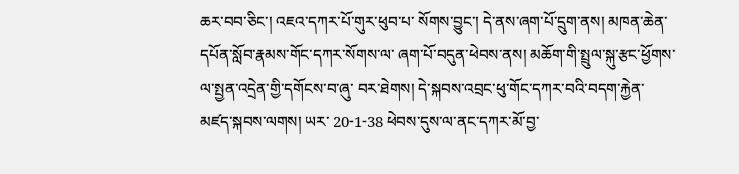ཆར་བབ་ཅིང་། འཇའ་དཀར་པོ་གུར་ཕུབ་པ་ སོགས་བྱུང་། དེ་ནས་ཞག་པོ་དྲུག་ནས། མཁན་ཆེན་དཔོན་སློབ་རྣམས་གོང་དཀར་སོགས་ལ་ ཞག་པོ་བདུན་ཕེབས་ནས། མཆོག་གི་སྤྲུལ་སྐུ་རྩང་ཕྱོགས་ལ་སྤྱན་འདྲེན་གྱི་དགོངས་བ་ཞུ་ བར་ཐེགས། དེ་སྐབས་འབྲང་ཕུ་གོང་དཀར་བའི་བདག་རྐྱེན་མཛད་སྐབས་ལགས། ཡར་ 20-1-38 ཕེབས་དུས་ལ་ནང་དཀར་མོ་བྱ་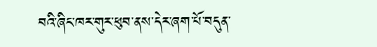བའི་ཞིང་ཁར་གུར་ཕུབ་ནས་དེར་ཞག་པོ་བདུན་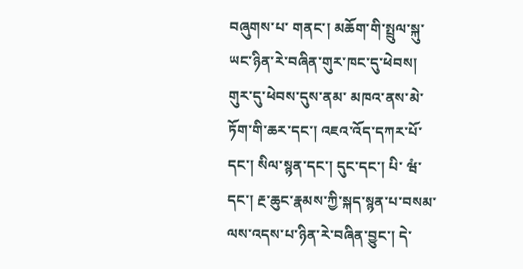བཞུགས་པ་ གནང་། མཆོག་གི་སྤྲུལ་སྐུ་ཡང་ཉིན་རེ་བཞིན་གུར་ཁང་དུ་ཕེབས། གུར་དུ་ཕེབས་དུས་ནམ་ མཁའ་ནས་མེ་ཏོག་གི་ཆར་དང་། འཇའ་འོད་དཀར་པོ་དང་། སིལ་སྙན་དང་། དུང་དང་། པི་ ཝཾ་དང་། རྔ་ཆུང་རྣམས་ཀྱི་སྐད་སྙན་པ་བསམ་ལས་འདས་པ་ཉིན་རེ་བཞིན་བྱུང་། དེ་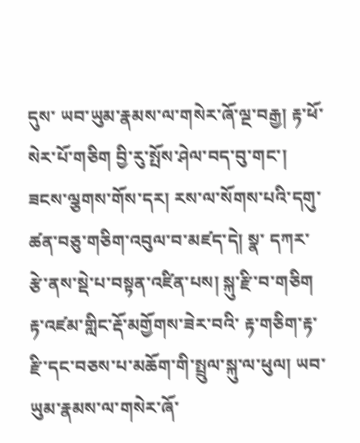དུས་ ཡབ་ཡུམ་རྣམས་ལ་གསེར་ཞོ་ལྔ་བརྒྱ། རྟ་ཕོ་སེར་པོ་གཅིག བྱི་རུ་སྤོས་ཤེལ་བད་བུ་གང་། ཟངས་ལྕགས་གོས་དར། རས་ལ་སོགས་པའི་དགུ་ཚན་བཅུ་གཅིག་འབུལ་བ་མཛད་དེ། སྣ་ དཀར་རྩེ་ནས་སྡེ་པ་བསྟན་འཛིན་པས། སྐུ་རྫི་བ་གཅིག རྟ་འཛམ་གླིང་རྡོ་མགྱོགས་ཟེར་བའི་ རྟ་གཅིག་རྟ་རྫི་དང་བཅས་པ་མཆོག་གི་སྤྲུལ་སྐུ་ལ་ཕུལ། ཡབ་ཡུམ་རྣམས་ལ་གསེར་ཞོ་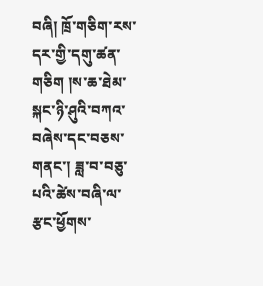བཞི། ཁྲོ་གཅིག་རས་དར་གྱི་དགུ་ཚན་གཅིག །ས་ཆ་ཐེམ་སྐང་ཉི་ཤུའི་བཀའ་བཞེས་དང་བཅས་ གནང་། ཟླ་བ་བཅུ་པའི་ཚེས་བཞི་ལ་རྩང་ཕྱོགས་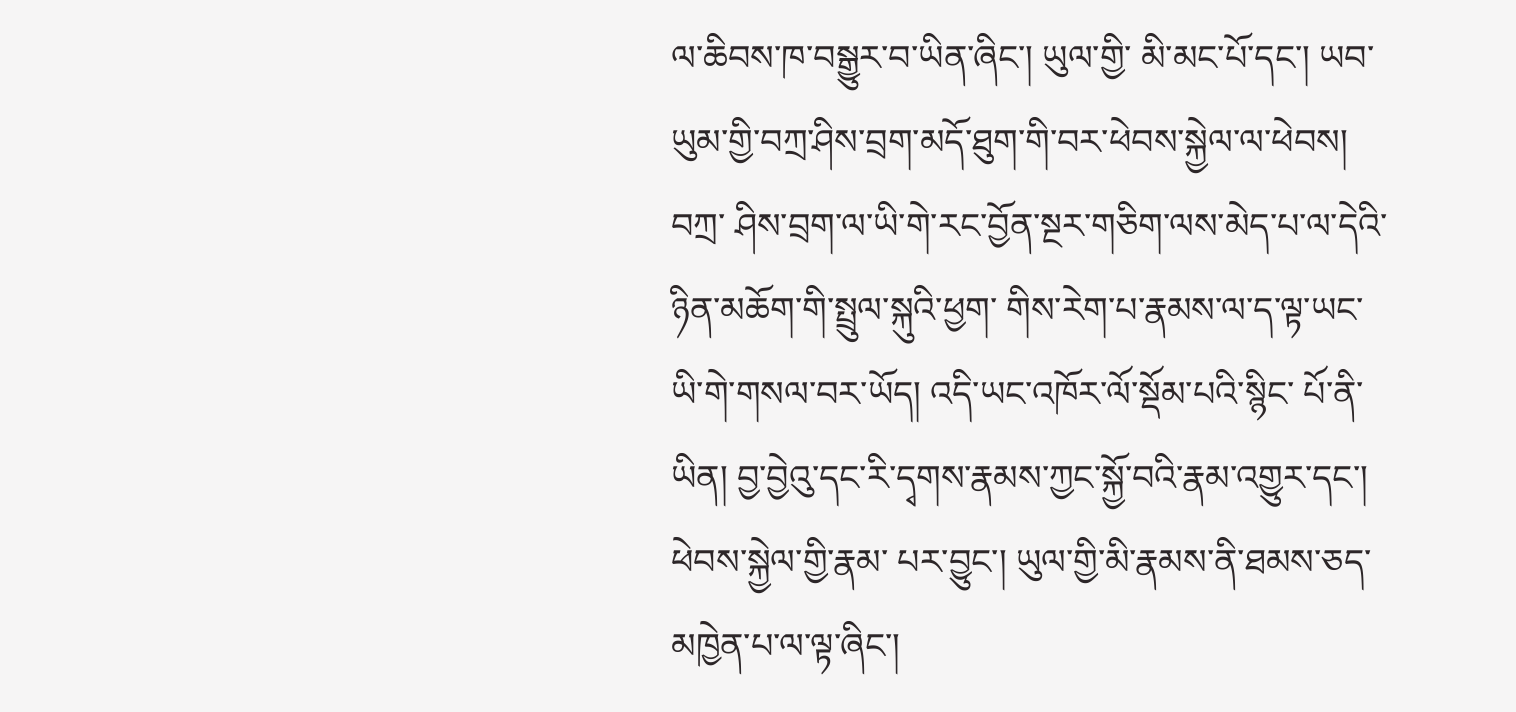ལ་ཆིབས་ཁ་བསྒྱུར་བ་ཡིན་ཞིང་། ཡུལ་གྱི་ མི་མང་པོ་དང་། ཡབ་ཡུམ་གྱི་བཀྲ་ཤིས་བྲག་མདོ་ཐུག་གི་བར་ཕེབས་སྐྱེལ་ལ་ཕེབས། བཀྲ་ ཤིས་བྲག་ལ་ཡི་གེ་རང་བྱོན་སྔར་གཅིག་ལས་མེད་པ་ལ་དེའི་ཉིན་མཆོག་གི་སྤྲུལ་སྐུའི་ཕྱག་ གིས་རེག་པ་རྣམས་ལ་ད་ལྟ་ཡང་ཡི་གེ་གསལ་བར་ཡོད། འདི་ཡང་འཁོར་ལོ་སྡོམ་པའི་སྙིང་ པོ་ནི་ཡིན། བྱ་བྱེའུ་དང་རི་དྭགས་རྣམས་ཀྱང་སྐྱོ་བའི་རྣམ་འགྱུར་དང་། ཕེབས་སྐྱེལ་གྱི་རྣམ་ པར་བྱུང་། ཡུལ་གྱི་མི་རྣམས་ནི་ཐམས་ཅད་མཁྱེན་པ་ལ་ལྟ་ཞིང་།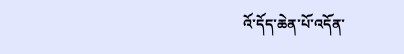འོ་དོད་ཆེན་པོ་འདོན་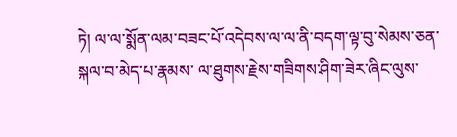ཏེ། ལ་ལ་སྨོན་ལམ་བཟང་པོ་འདེབས་ལ་ལ་ནི་བདག་ལྟ་བུ་སེམས་ཅན་སྐལ་བ་མེད་པ་རྣམས་ ལ་ཐུགས་རྗེས་གཟིགས་ཤིག་ཟེར་ཞིང་ལུས་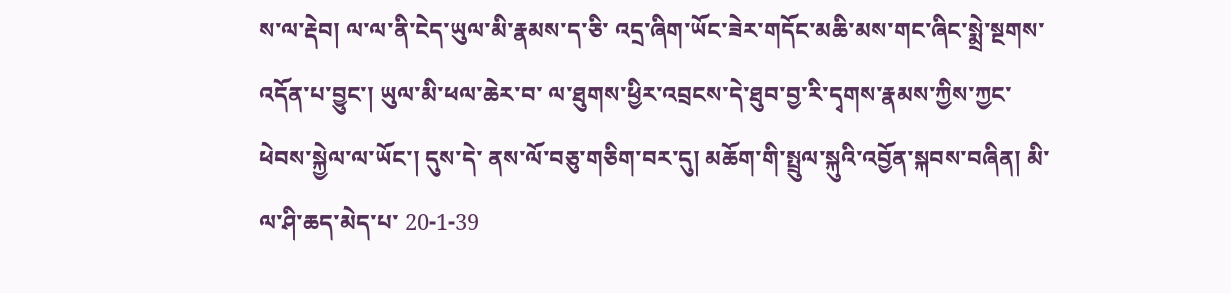ས་ལ་རྡེབ། ལ་ལ་ནི་ངེད་ཡུལ་མི་རྣམས་ད་ཅི་ འདྲ་ཞིག་ཡོང་ཟེར་གདོང་མཆི་མས་གང་ཞིང་སྨྲེ་སྔགས་འདོན་པ་བྱུང་། ཡུལ་མི་ཕལ་ཆེར་བ་ ལ་ཐུགས་ཕྱིར་འབྲངས་དེ་ཐུབ་བྱ་རི་དྭགས་རྣམས་ཀྱིས་ཀྱང་ཕེབས་སྐྱེལ་ལ་ཡོང་། དུས་དེ་ ནས་ལོ་བཅུ་གཅིག་བར་དུ། མཆོག་གི་སྤྲུལ་སྐུའི་འབྱོན་སྐབས་བཞིན། མི་ལ་ཤི་ཆད་མེད་པ་ 20-1-39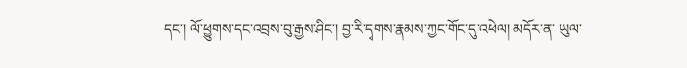དང་། ལོ་ཕྱུགས་དང་འབྲས་བུ་རྒྱས་ཤིང་། བྱ་རི་དྭགས་རྣམས་ཀྱང་གོང་དུ་འཕེལ། མདོར་ན་ ཡུལ་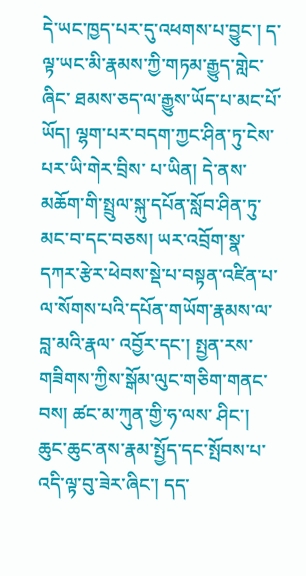དེ་ཡང་ཁྱད་པར་དུ་འཕགས་པ་བྱུང་། ད་ལྟ་ཡང་མི་རྣམས་ཀྱི་གཏམ་རྒྱུད་གླེང་ཞིང་ ཐམས་ཅད་ལ་རྒྱུས་ཡོད་པ་མང་པོ་ཡོད། ལྷག་པར་བདག་ཀྱང་ཤིན་ཏུ་ངེས་པར་ཡི་གེར་བྲིས་ པ་ཡིན། དེ་ནས་མཆོག་གི་སྤྲུལ་སྐུ་དཔོན་སློབ་ཤིན་ཏུ་མང་བ་དང་བཅས། ཡར་འབྲོག་སྣ་ དཀར་རྩེར་ཕེབས་སྡེ་པ་བསྟན་འཛིན་པ་ལ་སོགས་པའི་དཔོན་གཡོག་རྣམས་ལ་བླ་མའི་རྣལ་ འབྱོར་དང་། སྤྱན་རས་གཟིགས་ཀྱིས་སྒོམ་ལུང་གཅིག་གནང་བས། ཚང་མ་ཀུན་གྱི་ཧ་ལས་ ཤིང་། ཆུང་ཆུང་ནས་རྣམ་སྤྱོད་དང་སྤོབས་པ་འདི་ལྟ་བུ་ཟེར་ཞིང་། དད་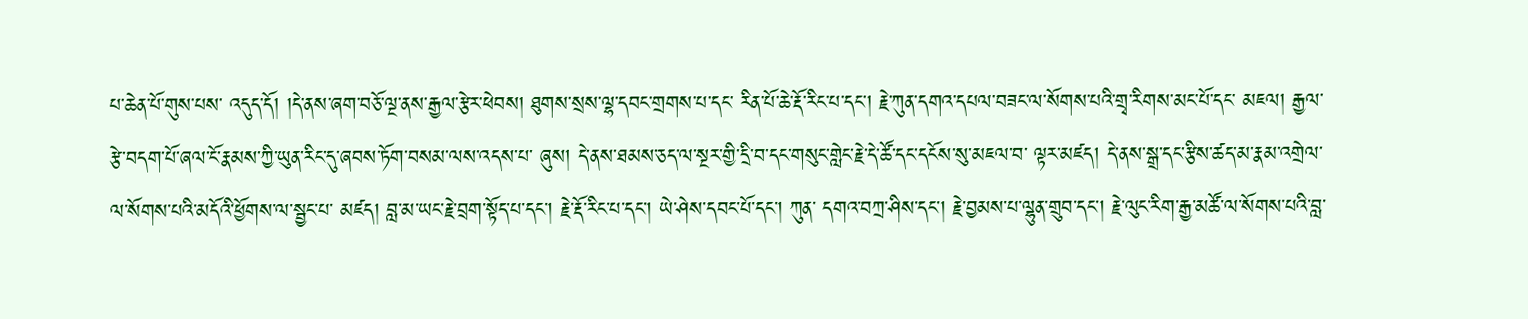པ་ཆེན་པོ་གུས་པས་ འདུད་དོ། །དེ་ནས་ཞག་བཅོ་ལྔ་ནས་རྒྱལ་རྩེར་ཕེབས། ཐུགས་སྲས་ལྷ་དབང་གྲགས་པ་དང་ རིན་པོ་ཆེ་རྡོ་རིང་པ་དང་། རྗེ་ཀུན་དགའ་དཔལ་བཟང་ལ་སོགས་པའི་གྲྭ་རིགས་མང་པོ་དང་ མཇལ། རྒྱལ་རྩེ་བདག་པོ་ཞལ་ངོ་རྣམས་ཀྱི་ཡུན་རིང་དུ་ཞབས་ཏོག་བསམ་ལས་འདས་པ་ ཞུས། དེ་ནས་ཐམས་ཅད་ལ་སྔར་གྱི་དྲི་བ་དང་གསུང་གླེང་རྗེ་དེ་ཚོ་དང་དངོས་སུ་མཇལ་བ་ ལྟར་མཛད། དེ་ནས་སྒྲ་དང་རྩིས་ཚད་མ་རྣམ་འགྲེལ་ལ་སོགས་པའི་མདོའི་ཕྱོགས་ལ་སྦྱང་པ་ མཛད། བླ་མ་ཡང་རྗེ་བྲག་སྟོད་པ་དང་། རྗེ་རྡོ་རིང་པ་དང་། ཡེ་ཤེས་དབང་པོ་དང་། ཀུན་ དགའ་བཀྲ་ཤིས་དང་། རྗེ་བྱམས་པ་ལྷུན་གྲུབ་དང་། རྗེ་ལུང་རིག་རྒྱ་མཚོ་ལ་སོགས་པའི་བླ་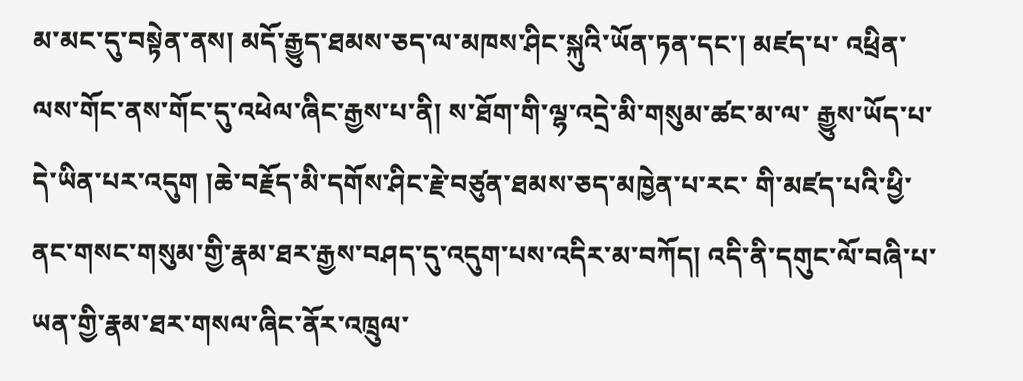མ་མང་དུ་བསྟེན་ནས། མདོ་རྒྱུད་ཐམས་ཅད་ལ་མཁས་ཤིང་སྐུའི་ཡོན་ཏན་དང་། མཛད་པ་ འཕྲིན་ལས་གོང་ནས་གོང་དུ་འཕེལ་ཞིང་རྒྱས་པ་ནི། ས་ཐོག་གི་ལྷ་འདྲེ་མི་གསུམ་ཚང་མ་ལ་ རྒྱུས་ཡོད་པ་དེ་ཡིན་པར་འདུག །ཆེ་བརྗོད་མི་དགོས་ཤིང་རྗེ་བཙུན་ཐམས་ཅད་མཁྱེན་པ་རང་ གི་མཛད་པའི་ཕྱི་ནང་གསང་གསུམ་གྱི་རྣམ་ཐར་རྒྱས་བཤད་དུ་འདུག་པས་འདིར་མ་བཀོད། འདི་ནི་དགུང་ལོ་བཞི་པ་ཡན་གྱི་རྣམ་ཐར་གསལ་ཞིང་ནོར་འཁྲུལ་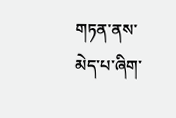གཏན་ནས་མེད་པ་ཞིག་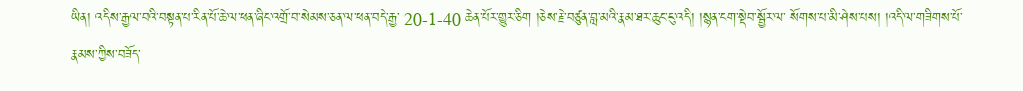ཡིན། འདིས་རྒྱལ་བའི་བསྟན་པ་རིན་པོ་ཆེ་ལ་ཕན་ཞིང་འགྲོ་བ་སེམས་ཅན་ལ་ཕན་བདེ་རྒྱ་ 20-1-40 ཆེན་པོར་གྱུར་ཅིག །ཅེས་རྗེ་བཙུན་བླ་མའི་རྣམ་ཐར་ཆུང་ངུ་འདི། །སྙན་ངག་སྡེབ་སྦྱོར་ལ་ སོགས་པ་མི་ཤེས་པས། །འདི་ལ་གཟིགས་པོ་རྣམས་ཀྱིས་བཟོད་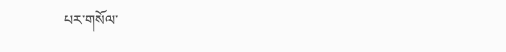པར་གསོལ་